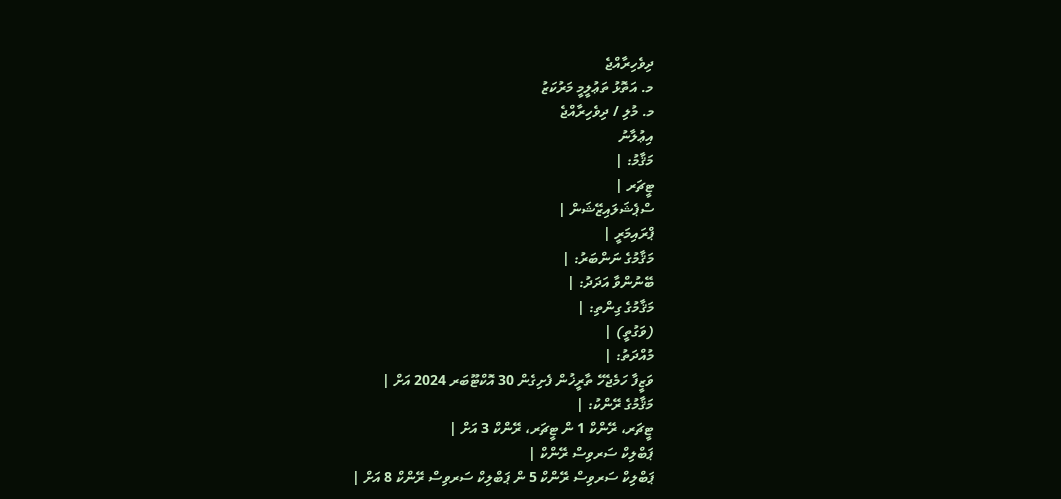ދިވެހިރާއްޖެ
މ. އަތޮޅު ތަޢުލީމީ މަރުކަޒު
މ. މުލި / ދިވެހިރާއްޖެ
އިޢުލާނު
މަޤާމު: |
ޓީޗަރ |
ސްޕެޝަލައިޒޭޝަން |
ޕްރައިމަރީ |
މަޤާމުގެ ނަންބަރު: |
ބޭނުންވާ އަދަދު: |
މަޤާމުގެ ގިންތި: |
(ވަގުތީ) |
މުއްދަތު: |
ވަޒީފާ ހަމެޖެހޭ ތާރީޚުން ފެށިގެން 30 އޮކްޓޫބަރ 2024 އަށް |
މަޤާމުގެ ރޭންކު: |
ޓީޗަރ، ރޭންކް 1 ން ޓީޗަރ، ރޭންކް 3 އަށް |
ޕަބްލިކް ސަރވިސް ރޭންކް |
ޕަބްލިކް ސަރވިސް ރޭންކް 5 ން ޕަބްލިކް ސަރވިސް ރޭންކް 8 އަށް |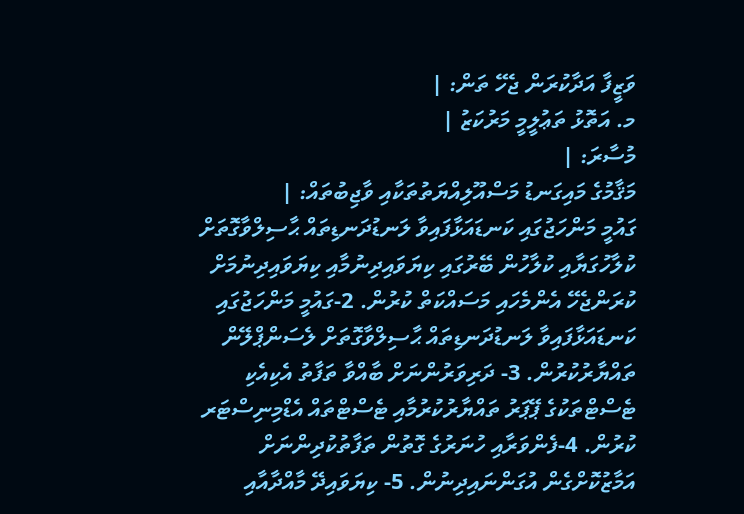ވަޒީފާ އަދާކުރަން ޖެހޭ ތަން: |
މ. އަތޮޅު ތަޢުލީމީ މަރުކަޒު |
މުސާރަ: |
މަޤާމުގެ މައިގަނޑު މަސްއޫލިއްޔަތުތަކާއި ވާޖިބުތައް: |
ގައުމީ މަންހަޖުގައި ކަނޑައަޅާފައިވާ ލަނޑުދަނޑިތައް ޙާސިލްވާގޮތަށް ކުލާހުގަޔާއި ކުލާހުން ބޭރުގައި ކިޔަވައިދިނުމާއި ކިޔަވައިދިނުމަށް ކުރަންޖެހޭ އެންމެހައި މަސައްކަތް ކުރުން. 2-ގައުމީ މަންހަޖުގައި ކަނޑައަޅާފައިވާ ލަނޑުދަނޑިތައް ޙާސިލްވާގޮތަށް ލެސަންޕްލޭން ތައްޔާރުކުރުން. 3- ދަރިވަރުންނަށް ބާއްވާ ތަފާތު އެކިއެކި ޓެސްޓްތަކުގެ ޕޭޕަރު ތައްޔާރުކުރުމާއި ޓެސްޓްތައް އެޑްމިނިސްޓަރ ކުރުން. 4-ފެންވަރާއި ހުނަރުގެ ގޮތުން ތަފާތުކުދިންނަށް އަމާޒުކޮށްގެން އުގަންނައިދިނުން. 5- ކިޔަވައިދޭ މާއްދާއާއި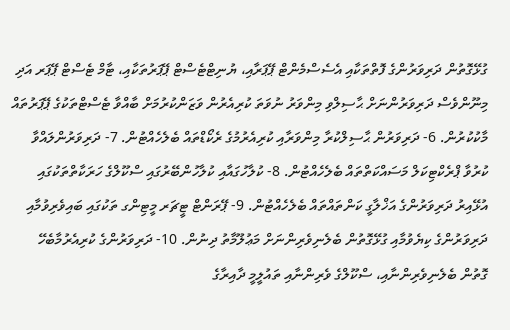ގުޅޭގޮތުން ދަރިވަރުންގެ ފޮތްތަކާއި އެސެސްމެންޓް ޕޭޕަރާއި، ޔުނިޓްޓެސްޓް ޕޭޕަރުތަކާއި، ޓާމް ޓެސްޓް ޕޭޕަރ އަދި މިނޫންވެސް ދަރިވަރުންނަށް ޙާސިލްވި މިންވަރު ނުވަތަ ކުރިއެރުން ވަޒަންކުރުމަށް ބާއްވާ ޓެސްޓްތަކުގެ ޕޭޕަރުތައް މާކުކުރުން. 6- ދަރިވަރުން ޙާސިލްކުރާ މިންވަރާއި ކުރިއެރުމުގެ ރެކޯޑްތައް ބެލެހެއްޓުން. 7- ދަރިވަރުންލައްވާ ކުރުވާ ޕްރެކްޓިކަލް މަސައްކަތްތައް ބެލެހެއްޓުން. 8- ކުލާހުގައާއި ކުލާހުންބޭރުގައި ސްކޫލްގެ ހަރަކާތްތަކުގައި އުޅޭއިރު ދަރިވަރުންގެ އަޚްލާގީ ކަންތައްތައް ބެލެހެއްޓުން. 9- ޕޭރަންޓް ޓީޗަރ މީޓިންގ ތަކުގައި ބައިވެރިވުމާއި ދަރިވަރުންގެ ކިޔެވުމާއި ގުޅޭގޮތުން ބެލެނިވެރިންނަށް މަޢުލޫމާތު ދިނުން. 10- ދަރިވަރުންގެ ކުރިއެރުމާބެހޭ ގޮތުން ބެލެނިވެރިންނާއި، ސްކޫލްގެ ވެރިންނާއި ތައުލީމީ ދާއިރާގެ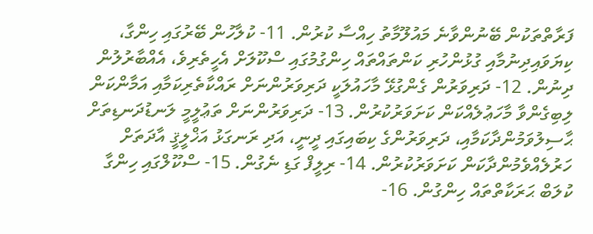ފަރާތްތަކުން ބޭނުންވާނެ މައުލޫމާތު ހިއްސާ ކުރުން. 11- ކުލާހުން ބޭރުގައި ހިންގާ، ކިޔަވައިދިނުމާއި ގުޅުންހުރި ކަންތައްތައް ހިންގުމުގައި ސްކޫލަށް އެހީތެރިވެ، އެއްބާރުލުން ދިނުން. 12- ދަރިވަރުން ގެންގުޅޭ މާހައުލަކީ ދަރިވަރުންނަށް ރައްކާތެރިކަމާއި އަމާންކަން ލިބިގެންވާ މާހަޢުލެއްކަން ކަށަވަރުކުރުން. 13- ދަރިވަރުންނަށް ތަޢުލީމީ ލަނޑުދަނޑިތަށް ޙާސިލުވަމުންދާކަމާއި، ދަރިވަރުންގެ ކިބައިގައި ދީނީ، އަދި ރަނގަޅު އަޚްލީޤީ އާދަތަށް ހަރުލެއްވެމުންދާކަން ކަށަވަރުކުރުން. 14- ރިލީފް ގަޑި ނެގުން. 15- ސްކޫލްގައި ހިންގާ ކުލަބް ޙަރަކާތްތައް ހިންގުން. 16-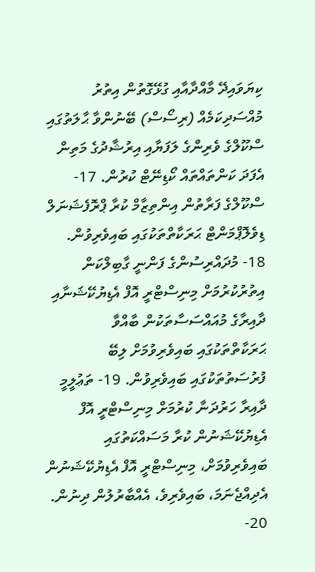ކިޔަވައިދޭ މާއްދާއާއި ގުޅޭގޮތުން އިތުރު މުއްސަދިކަމެއް (ރިސޯސް) ބޭނުންވާ ޙާލަތުގައި ސްކޫލްގެ ވެރިންގެ ލަފަޔާއި އިރުޝާދުގެ މަތިން އެފަދަ ކަންތައްތައް ކޯޑިނޭޓް ކުރުން. 17- ސްކޫލްގެ ފަރާތުން އިންތިޒާމް ކުރާ ޕްރޮފެޝަނަލް ޑިވެލޮޕްމަންޓް ޙަރަކާތްތަކުގައި ބައިވެރިވުން. 18- މުދައްރިސުންގެ ފަންނީ ގާބިލްކަން އިތުރުކުރުމަށް މިނިސްޓްރީ އޮފް އެޑިޔުކޭޝަނާއި ދާއިރާގެ މުއައްސަސާތަކުން ބާއްވާ ޙަރަކާތްތަކުގައި ބައިވެރިވުމަށް ލިބޭ ފުރުސަތުތަކުގައި ބައިވެރިވުން. 19- ތަޢުލީމީ ދާއިރާ ހަރުދަނާ ކުރުމަށް މިނިސްޓްރީ އޮފް އެޑިޔުކޭޝަނުން ކުރާ މަސައްކަތުގައި ބައިވެރިވުމަށް، މިނިސްޓްރީ އޮފް އެޑިޔުކޭޝަނުން އެދިއްޖެނަމަ، ބައިވެރިވެ، އެއްބާރުލުން ދިނުން. 20-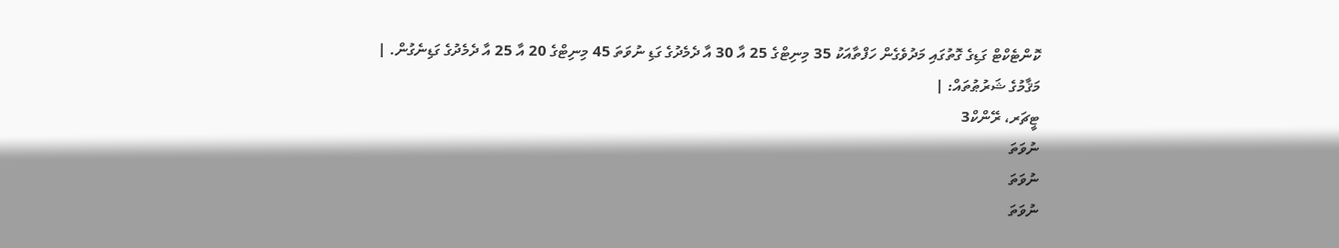ކޮންޓެކްޓް ގަޑިގެ ގޮތުގައި މަދުވެގެން ހަފްތާއަކު 35 މިނިޓްގެ 25 އާ 30 އާ ދެމެދުގެ ގަޑި ނުވަތަ 45 މިނިޓްގެ 20 އާ 25 އާ ދެމެދުގެ ގަޑިނެގުން. |
މަޤާމުގެ ޝަރުޠުތައް: |
ޓީޗަރ، ރޭންކް3
ނުވަތަ
ނުވަތަ
ނުވަތަ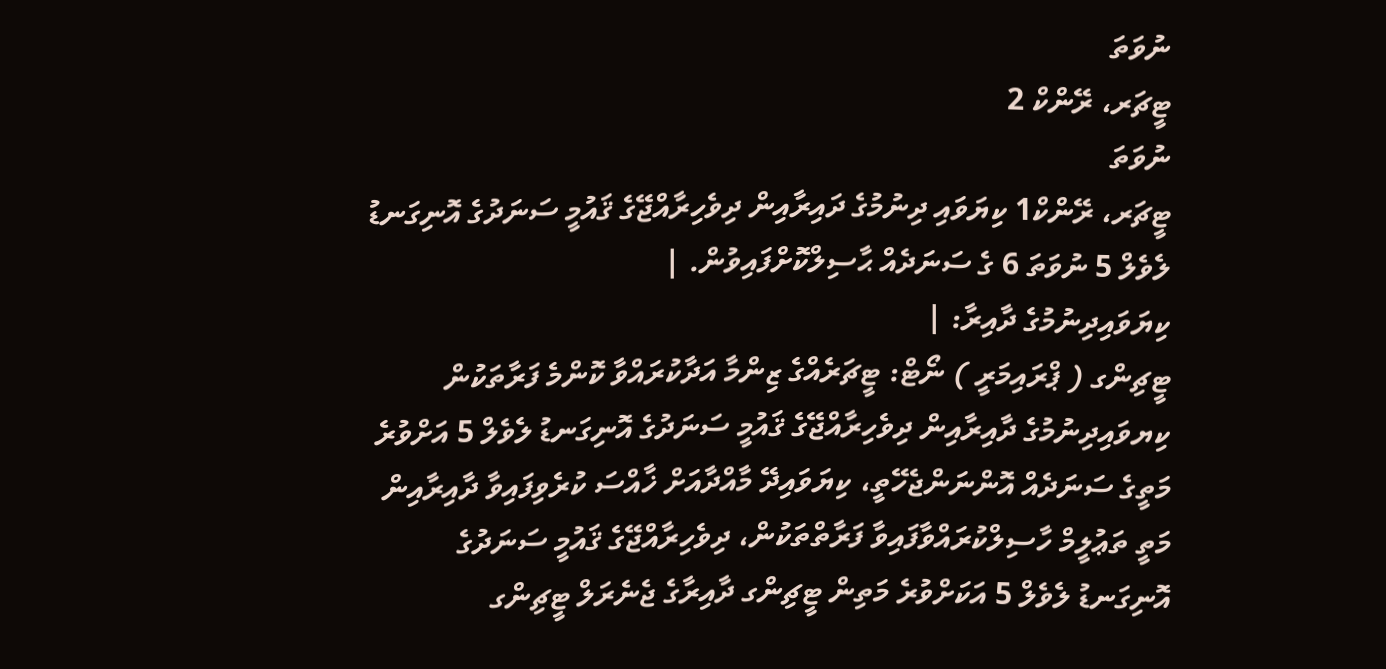ނުވަތަ
ޓީޗަރ، ރޭންކް 2
ނުވަތަ
ޓީޗަރ، ރޭންކް1 ކިޔަވައި ދިނުމުގެ ދައިރާއިން ދިވެހިރާއްޖޭގެ ޤައުމީ ސަނަދުގެ އޮނިގަނޑު ލެވެލް 5 ނުވަތަ 6 ގެ ސަނަދެއް ޙާސިލްކޮށްފައިވުން. |
ކިޔަވައިދިނުމުގެ ދާއިރާ: |
ޓީޗިންގ ( ޕްރައިމަރީ ) ނޯޓް: ޓީޗަރެއްގެ ޒިންމާ އަދާކުރައްވާ ކޮންމެ ފަރާތަކުން ކިޔވައިދިނުމުގެ ދާއިރާއިން ދިވެހިރާއްޖޭގެ ޤައުމީ ސަނަދުގެ އޮނިގަނޑު ލެވެލް 5 އަށްވުރެ މަތީގެ ސަނަދެއް އޮންނަންޖެހޭތީ، ކިޔަވައިދޭ މާއްދާއަށް ޚާއްސަ ކުރެވިފައިވާ ދާއިރާއިން މަތީ ތަޢުލީމް ހާސިލްކުރައްވާފައިވާ ފަރާތްތަކުން، ދިވެހިރާއްޖޭގެ ޤައުމީ ސަނަދުގެ އޮނިގަނޑު ލެވެލް 5 އަކަށްވުރެ މަތިން ޓީޗިންގ ދާއިރާގެ ޖެނެރަލް ޓީޗިންގ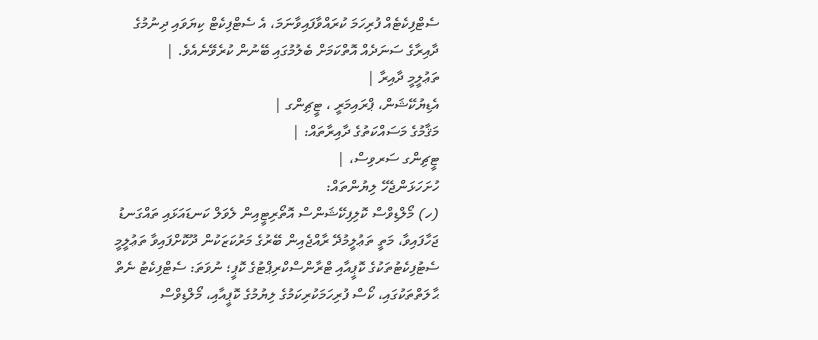ސެޓްފިކެޓެއް ފުރިހަމަ ކުރައްވާފައިވާނަމަ، އެ ސެޓްފިކެޓް ކިޔަވައި ދިނުމުގެ ދާއިރާގެ ސަނަދެއް އޮތްކަމަށް ބެލުމުގައި ބޭނުން ކުރެވޭނެއެވެ. |
ތަޢުލީމީ ދާއިރާ |
އެޑިޔުކޭޝަން، ޕްރައިމަރީ ، ޓީޗިންގ |
މަޤާމުގެ މަސައްކަތުގެ ދާއިރާތައް: |
ޓީޗިންގ ސަރވިސް، |
ހުށަހަޅަންޖެހޭ ލިޔުންތައް:
(ހ) މޯލްޑިވްސް ކޮލިފިކޭޝަންސް އޮތޯރިޓީއިން ލެވަލް ކަނޑައަޅައި ތައްގަނޑު ޖަހާފައިވާ، މަތީ ތަޢުލީމުދޭ ރާއްޖެއިން ބޭރުގެ މަރުކަޒަކުން ދޫކޮށްފައިވާ ތަޢުލީމީ ސެޓުފިކެޓުތަކުގެ ކޮޕީއާއި ޓްރާންސްކްރިޕްޓުގެ ކޮޕީ؛ ނުވަތަ: ސެޓްފިކެޓު ނެތް ޙާލަތްތަކުގައި، ކޯސް ފުރިހަމަކުރިކަމުގެ ލިޔުމުގެ ކޮޕީއާއި، މޯލްޑިވްސް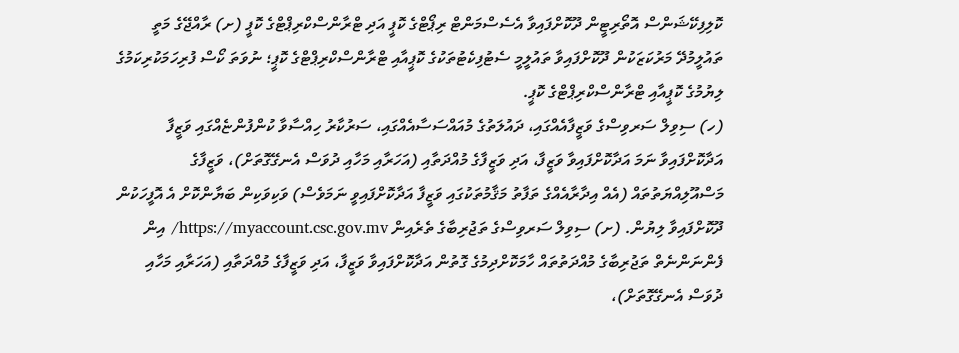ކޮލިފިކޭޝަންސް އޮތޯރިޓީން ދޫކޮށްފައިވާ އެސެސްމަންޓް ރިޕޯޓްގެ ކޮޕީ އަދި ޓްރާންސްކްރިޕްޓްގެ ކޮޕީ (ށ) ރާއްޖޭގެ މަތީ ތައުލީމުދޭ މަރުކަޒަކުން ދޫކޮށްފައިވާ ތައުލީމީ ސެޓުފިކެޓުތަކުގެ ކޮޕީއާއި ޓްރާންސްކްރިޕްޓްގެ ކޮޕީ؛ ނުވަތަ ކޯސް ފުރިހަމަކުރިކަމުގެ ލިޔުމުގެ ކޮޕީއާއި ޓްރާންސްކްރިޕްޓްގެ ކޮޕީ.
(ހ) ސިވިލް ސަރވިސްގެ ވަޒީފާއެއްގައި، ދައުލަތުގެ މުއައްސަސާއެއްގައި، ސަރުކާރު ހިއްސާވާ ކުންފުންޏެއްގައި ވަޒީފާ އަދާކޮށްފައިވާ ނަމަ އަދާކޮށްފައިވާ ވަޒީފާ، އަދި ވަޒީފާގެ މުއްދަތާއި (އަހަރާއި މަހާއި ދުވަސް އެނގޭގޮތަށް)، ވަޒީފާގެ މަސްއޫލިއްޔަތުތައް (އެއް އިދާރާއެއްގެ ތަފާތު މަޤާމުތަކުގައި ވަޒީފާ އަދާކޮށްފައިވީ ނަމަވެސް) ވަކިވަކިން ބަޔާންކޮށް އެ އޮފީހަކުން ދޫކޮށްފައިވާ ލިޔުން. (ށ) ސިވިލް ސަރވިސްގެ ތަޖުރިބާގެ ތެރެއިން https://myaccount.csc.gov.mv/ އިން ފެންނަންނެތް ތަޖުރިބާގެ މުއްދަތުތައް ހާމަކޮށްދިމުގެ ގޮތުން އަދާކޮށްފައިވާ ވަޒީފާ، އަދި ވަޒީފާގެ މުއްދަތާއި (އަހަރާއި މަހާއި ދުވަސް އެނގޭގޮތަށް)،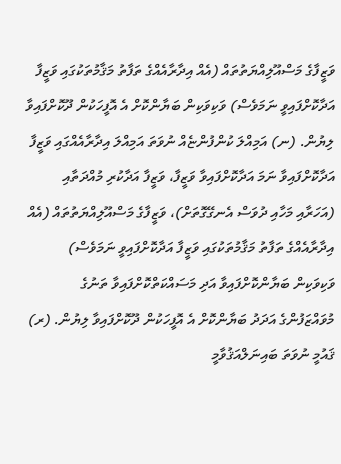ވަޒީފާގެ މަސްއޫލިއްޔަތުތައް (އެއް އިދާރާއެއްގެ ތަފާތު މަޤާމުތަކުގައި ވަޒީފާ އަދާކޮށްފައިވީ ނަމަވެސް) ވަކިވަކިން ބަޔާންކޮށް އެ އޮފީހަކުން ދޫކޮށްފައިވާ ލިޔުން. (ނ) އަމިއްލަ ކުންފުންޏެއް ނުވަތަ އަމިއްލަ އިދާރާއެއްގައި ވަޒީފާ އަދާކޮށްފައިވާ ނަމަ އަދާކޮށްފައިވާ ވަޒީފާ، ވަޒީފާ އަދާކުރި މުއްދަތާއި (އަހަރާއި މަހާއި ދުވަސް އެނގޭގޮތަށް)، ވަޒީފާގެ މަސްއޫލިއްޔަތުތައް (އެއް އިދާރާއެއްގެ ތަފާތު މަޤާމުތަކުގައި ވަޒީފާ އަދާކޮށްފައިވީ ނަމަވެސް) ވަކިވަކިން ބަޔާންކޮށްފައިވާ އަދި މަސައްކަތްކޮށްފައިވާ ތަނުގެ މުވައްޒަފުންގެ އަދަދު ބަޔާންކޮށް އެ އޮފީހަކުން ދޫކޮށްފައިވާ ލިޔުން. (ރ) ޤައުމީ ނުވަތަ ބައިނަލްއަޤުވާމީ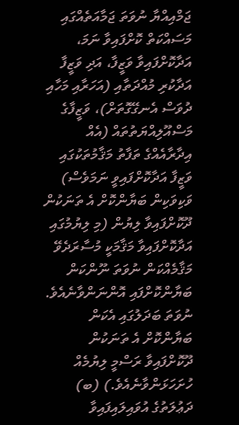ޖަމްއިއްޔާ ނުވަތަ ޖަމާއަތެއްގައި މަސައްކަތް ކޮށްފައިވާ ނަމަ، އަދާކޮށްފައިވާ ވަޒީފާ، އަދި ވަޒީފާ އަދާކުރި މުއްދަތާއި (އަހަރާއި މަހާއި ދުވަސް އެނގޭގޮތަށް)، ވަޒީފާގެ މަސްއޫލިއްޔަތުތައް (އެއް އިދާރާއެއްގެ ތަފާތު މަޤާމުތަކުގައި ވަޒީފާ އަދާކޮށްފައިވީ ނަމަވެސް) ވަކިވަކިން ބަޔާންކޮށް އެ ތަނަކުން ދޫކޮށްފައިވާ ލިޔުން (މި ލިޔުމުގައި އަދާކޮށްފައިވާ މަޤާމަކީ މުސާރަދެވޭ މަޤާމެއްކަން ނުވަތަ ނޫންކަން ބަޔާންކޮށްފައި އޮންނަންވާނެއެވެ. ނުވަތަ ބަދަލުގައި އެކަން ބަޔާންކޮށް އެ ތަނަކުން ދޫކޮށްފައިވާ ރަސްމީ ލިޔުމެއް ހުށަހަޅަންވާނެއެވެ.) (ބ) ދަޢުލަތުގެ އުވައިލައިފައިވާ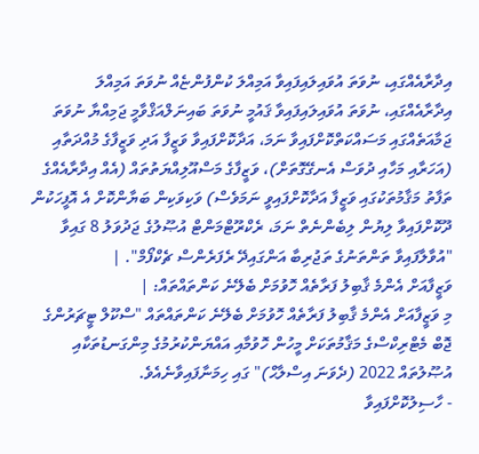އިދާރާއެއްގައި، ނުވަތަ އުވައިލައިފައިވާ އަމިއްލަ ކުންފުންޏެއް ނުވަތަ އަމިއްލަ އިދާރާއެއްގައި، ނުވަތަ އުވައިލައިފައިވާ ޤައުމީ ނުވަތަ ބައިނަލްއަޤްވާމީ ޖަމިއްޔާ ނުވަތަ ޖަމާއަތެއްގައި މަސައްކަތްކޮށްފައިވާ ނަމަ، އަދާކޮށްފައިވާ ވަޒީފާ އަދި ވަޒީފާގެ މުއްދަތާއި (އަހަރާއި މަހާއި ދުވަސް އެނގޭގޮތަށް)، ވަޒީފާގެ މަސްއޫލިއްޔަތުތައް (އެއް އިދާރާއެއްގެ ތަފާތު މަޤާމުތަކުގައި ވަޒީފާ އަދާކޮށްފައިވީ ނަމަވެސް) ވަކިވަކިން ބަޔާންކޮށް އެ އޮފީހަކުން ދޫކޮށްފައިވާ ލިޔުން ލިބެންނެތް ނަމަ، ރެކްރޫޓްމަންޓް އުޞޫލުގެ ޖަދުވަލު 8 ގައިވާ "އުވާލާފައިވާ ތަންތަނުގެ ތަޖުރިބާ އަންގައިދޭ ރެފަރެންސް ޗެކްފޯމް". |
ވަޒީފާއަށް އެންމެ ޤާބިލު ފަރާތެއް ހޮވުމަށް ބެލޭނެ ކަންތައްތައް: |
މި ވަޒީފާއަށް އެންމެ ޤާބިލު ފަރާތެއް ހޮވުމަށް ބެލޭނެ ކަންތައްތައް "ސްކޫލް ޓީޗަރުންގެ ޖޮބް މެޓްރިކްސްގެ މަޤާމުތަކަށް މީހުން ހޮވުމާއި އައްޔަންކުރުމުގެ މިންގަނޑުތަކާއި އުޞޫލުތައް 2022 (ދެވަނަ އިސްލާޙް)" ގައި ހިމަނާފައިވާނެއެވެ.
- ހާސިލުކޮށްފައިވާ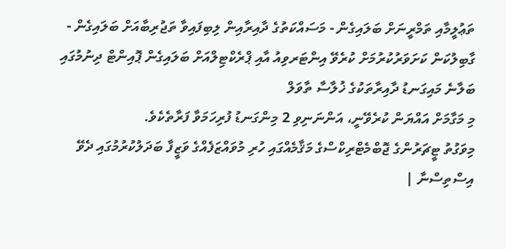ތަޢުލީމާއި ތަމްރީނަށް ބަލައިގެން - މަސައްކަތުގެ ދާއިރާއިން ލިބިފައިވާ ތަޖުރިބާއަށް ބަލައިގެން - ގާބިލުކަން ކަށަވަރުކުރުމަށް ކުރެވޭ އިންޓަރވިއު އާއި ޕްރެކްޓިލްއަށް ބަލައިގެން ޕޮއިންޓް ދިނުމުގައި ބަލާނެ މައިގަނޑު ދާއިރާތަކުގެ ޚުލާސާ ތާވަލް
މި މަގާމަށް އައްޔަން ކުރެވޭނީ، އަންނަނިވި 2 މިންގަނޑު ފުރިހަމަވާ ފަރާތެކެވެ.
މިވަގުތު ޓީޗަރުންގެ ޖޮބްމެޓްރިކްސްގެ މަޤާމެއްގައި ހުރި މުވައްޒަފެއްގެ ވަޒީފާ ބަދަލުކުރުމުގައި ދެވޭ އިސްތިސްނާ |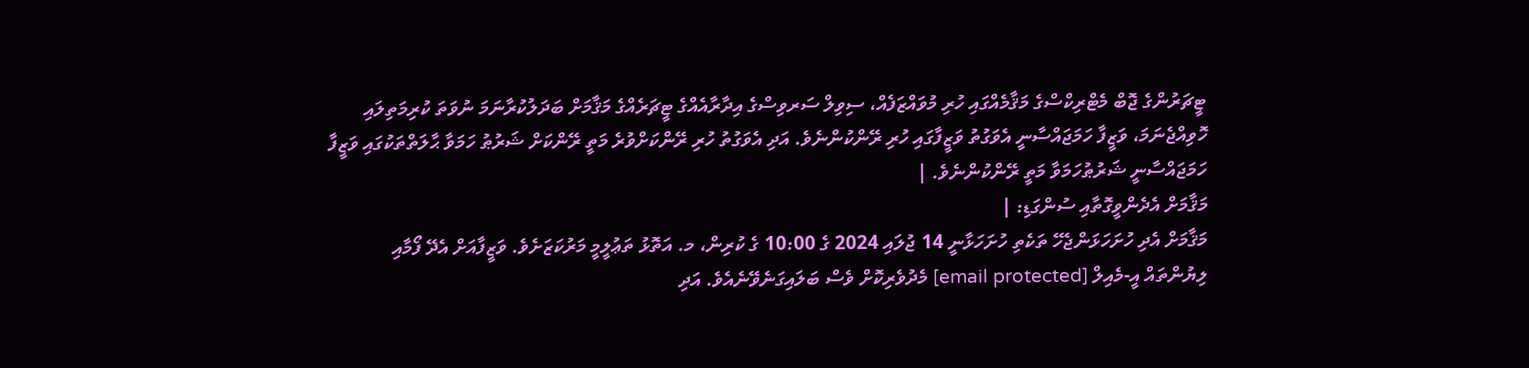ޓީޗަރުންގެ ޖޮބް މެޓްރިކްސްގެ މަޤާމެއްގައި ހުރި މުވައްޒަފެއް، ސިވިލް ސަރވިސްގެ އިދާރާއެއްގެ ޓީޗަރެއްގެ މަޤާމަށް ބަދަލުކުރާނަމަ ނުވަތަ ކުރިމަތިލައި ހޮވިއްޖެނަމަ، ވަޒީފާ ހަމަޖައްސާނީ އެވަގުތު ވަޒީފާގައި ހުރި ރޭންކުންނެވެ. އަދި އެވަގުތު ހުރި ރޭންކަށްވުރެ މަތީ ރޭންކަށް ޝަރުޠު ހަމަވާ ޙާލަތްތަކުގައި ވަޒީފާ ހަމަޖައްސާނީ ޝަރުޠުހަމަވާ މަތީ ރޭންކުންނެވެ. |
މަޤާމަށް އެދެންވީގޮތާއި ސުންގަޑި: |
މަޤާމަށް އެދި ހުށަހަޅަންޖެހޭ ތަކެތި ހުށަހަޅާނީ 14 ޖުލައި 2024 ގެ 10:00 ގެ ކުރިން، މ. އަތޮޅު ތަޢުލީމީ މަރުކަޒަށެވެ. ވަޒީފާއަށް އެދޭ ފޯމާއި ލިޔުންތައް އީ-މެއިލް [email protected] މެދުވެރިކޮށް ވެސް ބަލައިގަނެވޭނެއެވެ. އަދި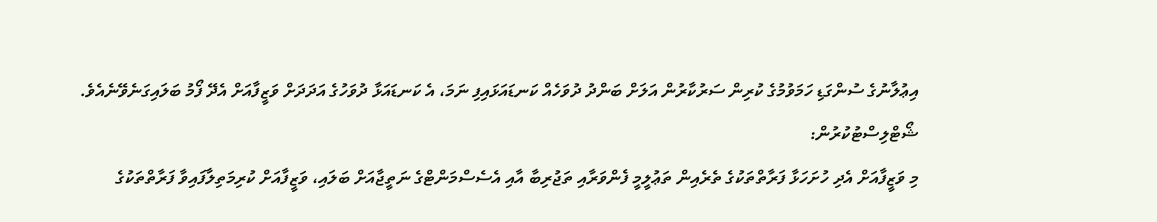އިޢުލާނުގެ ސުންގަޑި ހަމަވުމުގެ ކުރިން ސަރުކާރުން އަލަށް ބަންދު ދުވަހެއް ކަނޑައަޅައިފި ނަމަ، އެ ކަނޑައަޅާ ދުވަހުގެ އަދަދަށް ވަޒީފާއަށް އެދޭ ފޯމު ބަލައިގަނެވޭނެއެވެ.
ޝޯޓްލިސްޓުކުރުން:
މި ވަޒީފާއަށް އެދި ހުށަހަޅާ ފަރާތްތަކުގެ ތެރެއިން ތަޢުލީމީ ފެންވަރާއި ތަޖުރިބާ އާއި އެސެސްމަންޓްގެ ނަތީޖާއަށް ބަލައި، ވަޒީފާއަށް ކުރިމަތިލާފައިވާ ފަރާތްތަކުގެ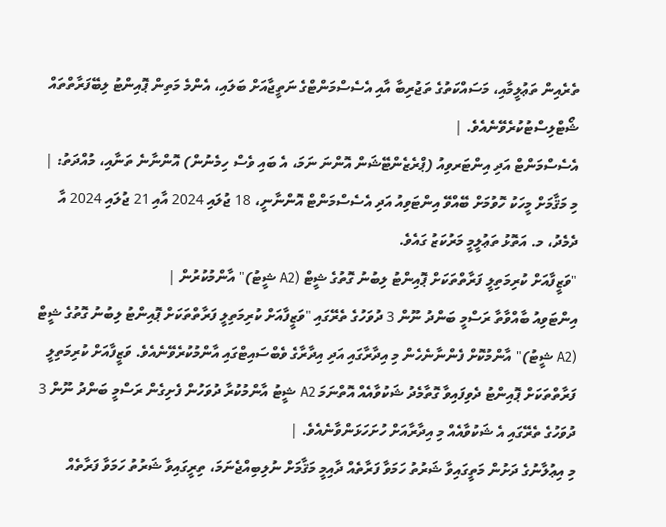ތެރެއިން ތަޢުލީމާއި، މަސައްކަތުގެ ތަޖުރިބާ އާއި އެސެސްމަންޓްގެ ނަތީޖާއަށް ބަލައި، އެންމެ މަތިން ޕޮއިންޓު ލިބޭފަރާތްތައް ޝޯޓްލިސްޓުކުރެވޭނެއެވެ. |
އެސެސްމަންޓް އަދި އިންޓަރވިއު (ޕްރެޒެންޓޭޝަން އޮންނަ ނަމަ، އެ ބައި ވެސް ހިމެނުން) އޮންނާނެ ތަނާއި، މުއްދަތު: |
މި މަޤާމަށް މީހަކު ހޮވުމަށް ބޭއްވޭ އިންޓަވިއު އަދި އެސެސްމަންޓް އޮންނާނީ، 18 ޖުލައި 2024 އާއި 21 ޖުލައި 2024 އާ ދެމެދު، މ. އަތޮޅު ތަޢުލީމީ މަރުކަޒު ގައެވެ.
"ވަޒީފާއަށް ކުރިމަތިލީ ފަރާތްތަކަށް ޕޮއިންޓު ލިބުނު ގޮތުގެ ޝީޓް (A2 ޝީޓު)" އާންމުކުރުން |
އިންޓަވިއު ބާއްވާތާ ރަސްމީ ބަންދު ނޫން 3 ދުވަހުގެ ތެރޭގައި "ވަޒީފާއަށް ކުރިމަތިލީ ފަރާތްތަކަށް ޕޮއިންޓު ލިބުނު ގޮތުގެ ޝީޓް (A2 ޝީޓު)" އާންމުކޮށް ފެންނާނެހެން މި އިދާރާގައި އަދި އިދާރާގެ ވެބްސައިޓްގައި އާންމުކުރެވޭނެއެވެ. ވަޒީފާއަށް ކުރިމަތިލީ ފަރާތްތަކަށް ޕޮއިންޓު ދެވިފައިވާ ގޮތާމެދު ޝަކުވާއެއް އޮތްނަމަ A2 ޝީޓު އާންމުކުރާ ދުވަހުން ފެށިގެން ރަސްމީ ބަންދު ނޫން 3 ދުވަހުގެ ތެރޭގައި އެ ޝަކުވާއެއް މި އިދާރާއަށް ހުށަހަޅަންވާނެއެވެ. |
މި އިޢުލާނުގެ ދަށުން މަތީގައިވާ ޝަރުތު ހަމަވާ ފަރާތެއް ދާއިމީ މަޤާމަށް ނުލިބިއްޖެނަމަ، ތިރީގައިވާ ޝަރުތު ހަމަވާ ފަރާތެއް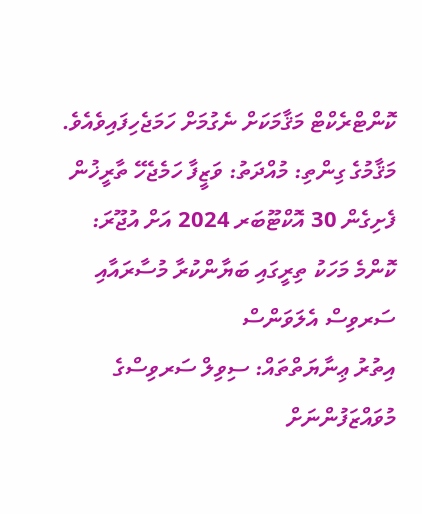ކޮންޓްރެކްޓް މަޤާމަކަށް ނެގުމަށް ހަމަޖެހިފައިވެއެވެ. މަޤާމުގެ ގިންތި: މުއްދަތު: ވަޒީފާ ހަމެޖެހޭ ތާރީޚުން ފެށިގެން 30 އޮކްޓޫބަރ 2024 އަށް އުޖޫރަ: ކޮންމެ މަހަކު ތިރީގައި ބަޔާންކުރާ މުސާރައާއި ސަރވިސް އެލަވަންސް
އިތުރު ޢިނާޔަތްތައް: ސިވިލް ސަރވިސްގެ މުވައްޒަފުންނަށް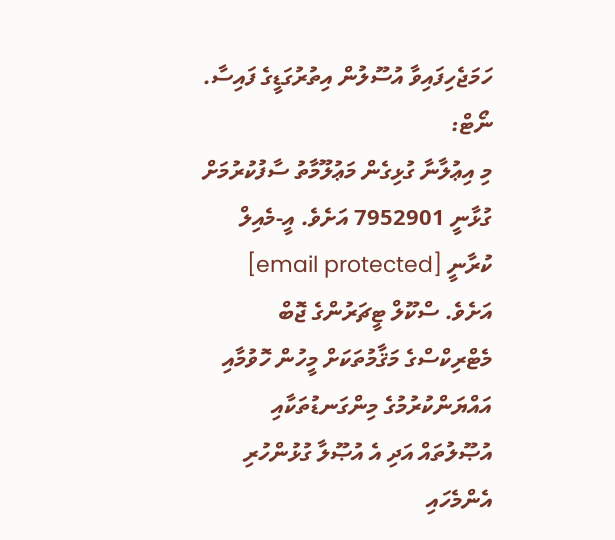ހަމަޖެހިފައިވާ އުސޫލުން އިތުރުގަޑީގެ ފައިސާ. ނޯޓް:
މި އިޢުލާނާ ގުޅިގެން މަޢުލޫމާތު ސާފުކުރުމަށް ގުޅާނީ 7952901 އަށެވެ. އީ-މެއިލް ކުރާނީ [email protected] އަށެވެ. ސްކޫލް ޓީޗަރުންގެ ޖޮބް މެޓްރިކްސްގެ މަޤާމުތަކަށް މީހުން ހޮވުމާއި އައްޔަންކުރުމުގެ މިންގަނޑުތަކާއި އުޞޫލުތައް އަދި އެ އުޞޫލާ ގުޅުންހުރި އެންމެހައި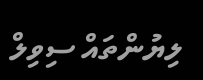ލިޔުންތައް ސިވިލް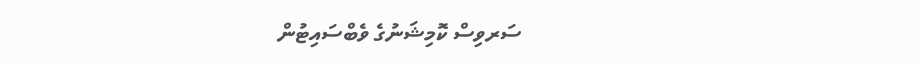ސަރވިސް ކޮމިޝަނުގެ ވެބްސައިޓުން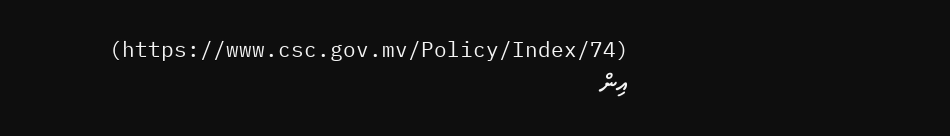(https://www.csc.gov.mv/Policy/Index/74) އިން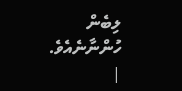ލިބެން ހުންނާނެއެވެ. |